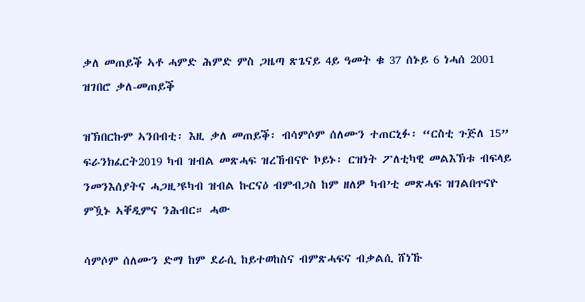ቃለ መጠይቕ ኣቶ ሓምድ ሕምድ ምስ ጋዜጣ ጽጌናይ 4ይ ዓመት ቁ 37 ሰኑይ 6 ነሓሰ 2001 ዝገበሮ ቃለ-መጠይቕ

ዝኽበርኩም ኣንበብቲ፡ እዚ ቃለ መጠይቕ፡ ብሳምሶም ሰለሙን ተጠርኒፉ፡ “ርስቲ ጉጅለ 15” ፍራንክፈርት2019 ካብ ዝብል መጽሓፍ ዝረኸብናዮ ኮይኑ፡ ርዝነት ፖለቲካዊ መልእኽቱ ብፍላይ ንመንእሰያትና ሓጋዚ’ዩካብ ዝብል ኩርናዕ ብምብጋስ ከም ዘለዎ ካብ’ቲ መጽሓፍ ዝገልበጥናዮ ምዃኑ ኣቐዲምና ንሕብር። ሓው

ሳምሶም ሰለሙን ድማ ከም ደራሲ ከይተወከስና ብምጽሓፍና ብቃልሲ ሸነኹ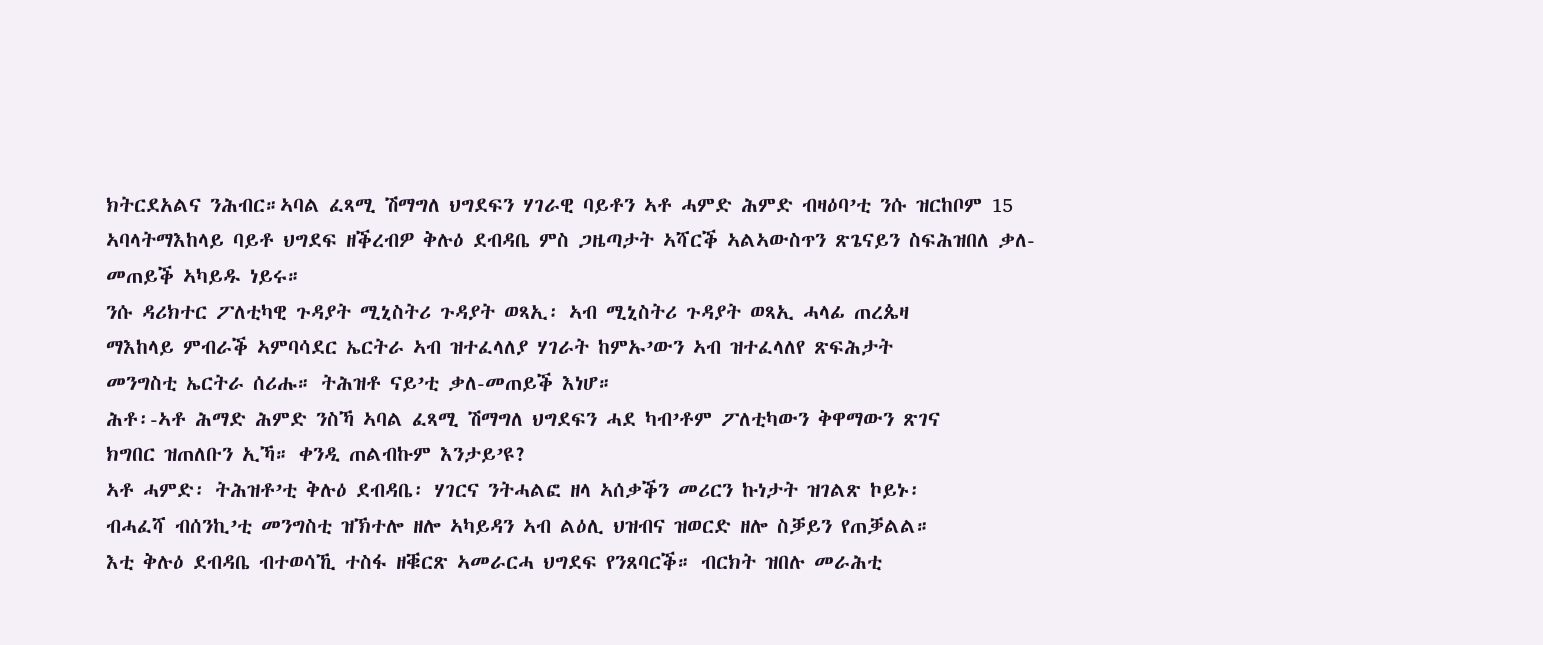ክትርደአልና ንሕብር።ኣባል ፈጻሚ ሽማግለ ህግደፍን ሃገራዊ ባይቶን ኣቶ ሓምድ ሕምድ ብዛዕባ’ቲ ንሱ ዝርከቦም 15 ኣባላትማእከላይ ባይቶ ህግደፍ ዘቕረብዎ ቅሉዕ ደብዳቤ ምስ ጋዜጣታት ኣሻርቕ ኣልኣውስጥን ጽጌናይን ስፍሕዝበለ ቃለ-መጠይቕ ኣካይዱ ነይሩ።
ንሱ ዳሪክተር ፖለቲካዊ ጉዳያት ሚኒስትሪ ጉዳያት ወጻኢ፡ ኣብ ሚኒስትሪ ጉዳያት ወጻኢ ሓላፊ ጠረጴዛ
ማእከላይ ምብራቕ ኣምባሳደር ኤርትራ ኣብ ዝተፈላለያ ሃገራት ከምኡ’ውን ኣብ ዝተፈላለየ ጽፍሕታት
መንግስቲ ኤርትራ ሰሪሑ። ትሕዝቶ ናይ’ቲ ቃለ-መጠይቕ እነሆ።
ሕቶ፡-ኣቶ ሕማድ ሕምድ ንስኻ ኣባል ፈጻሚ ሽማግለ ህግደፍን ሓደ ካብ’ቶም ፖለቲካውን ቅዋማውን ጽገና
ክግበር ዝጠለቡን ኢኻ። ቀንዲ ጠልብኩም እንታይ’ዩ?
ኣቶ ሓምድ፡ ትሕዝቶ’ቲ ቅሉዕ ደብዳቤ፡ ሃገርና ንትሓልፎ ዘላ ኣሰቃቕን መሪርን ኩነታት ዝገልጽ ኮይኑ፡
ብሓፈሻ ብሰንኪ’ቲ መንግስቲ ዝኽተሎ ዘሎ ኣካይዳን ኣብ ልዕሊ ህዝብና ዝወርድ ዘሎ ስቓይን የጠቓልል።
እቲ ቅሉዕ ደብዳቤ ብተወሳኺ ተስፋ ዘቑርጽ ኣመራርሓ ህግደፍ የንጸባርቕ። ብርክት ዝበሉ መራሕቲ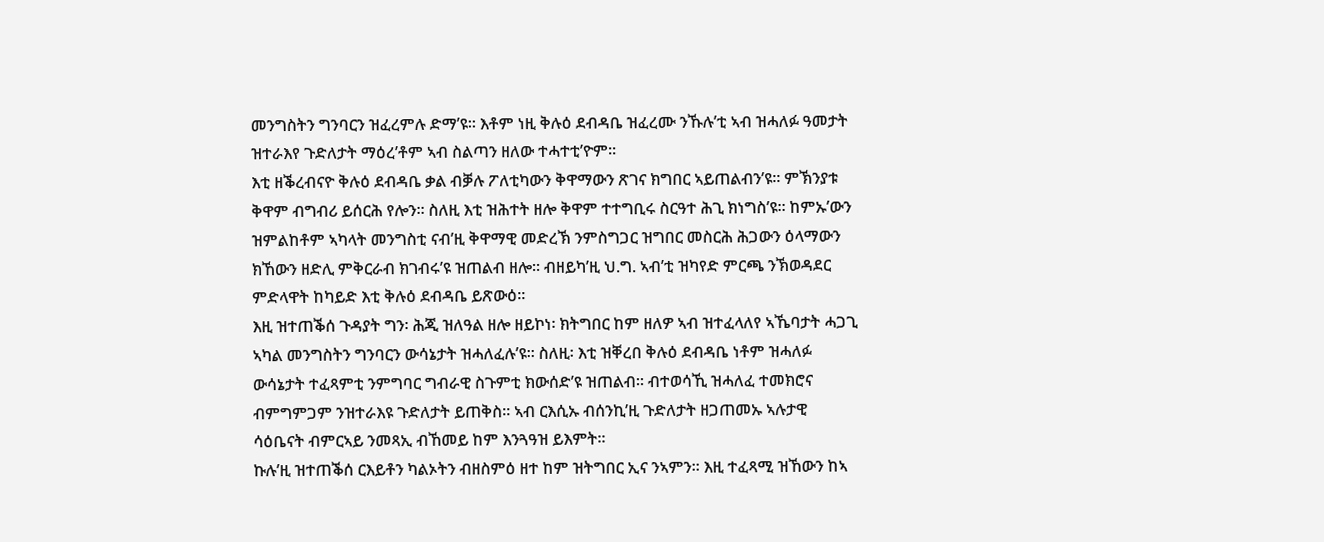መንግስትን ግንባርን ዝፈረምሉ ድማ’ዩ። እቶም ነዚ ቅሉዕ ደብዳቤ ዝፈረሙ ንኹሉ’ቲ ኣብ ዝሓለፉ ዓመታት
ዝተራእየ ጉድለታት ማዕረ’ቶም ኣብ ስልጣን ዘለው ተሓተቲ’ዮም።
እቲ ዘቕረብናዮ ቅሉዕ ደብዳቤ ቃል ብቓሉ ፖለቲካውን ቅዋማውን ጽገና ክግበር ኣይጠልብን’ዩ። ምኽንያቱ
ቅዋም ብግብሪ ይሰርሕ የሎን። ስለዚ እቲ ዝሕተት ዘሎ ቅዋም ተተግቢሩ ስርዓተ ሕጊ ክነግስ’ዩ። ከምኡ’ውን
ዝምልከቶም ኣካላት መንግስቲ ናብ’ዚ ቅዋማዊ መድረኽ ንምስግጋር ዝግበር መስርሕ ሕጋውን ዕላማውን
ክኸውን ዘድሊ ምቅርራብ ክገብሩ’ዩ ዝጠልብ ዘሎ። ብዘይካ’ዚ ህ.ግ. ኣብ’ቲ ዝካየድ ምርጫ ንኽወዳደር
ምድላዋት ከካይድ እቲ ቅሉዕ ደብዳቤ ይጽውዕ።
እዚ ዝተጠቕሰ ጉዳያት ግን፡ ሕጂ ዝለዓል ዘሎ ዘይኮነ፡ ክትግበር ከም ዘለዎ ኣብ ዝተፈላለየ ኣኼባታት ሓጋጊ
ኣካል መንግስትን ግንባርን ውሳኔታት ዝሓለፈሉ’ዩ። ስለዚ፡ እቲ ዝቐረበ ቅሉዕ ደብዳቤ ነቶም ዝሓለፉ
ውሳኔታት ተፈጻምቲ ንምግባር ግብራዊ ስጉምቲ ክውሰድ’ዩ ዝጠልብ። ብተወሳኺ ዝሓለፈ ተመክሮና
ብምግምጋም ንዝተራእዩ ጉድለታት ይጠቅስ። ኣብ ርእሲኡ ብሰንኪ’ዚ ጉድለታት ዘጋጠመኡ ኣሉታዊ
ሳዕቤናት ብምርኣይ ንመጻኢ ብኸመይ ከም እንጓዓዝ ይእምት።
ኩሉ’ዚ ዝተጠቕሰ ርእይቶን ካልኦትን ብዘስምዕ ዘተ ከም ዝትግበር ኢና ንኣምን። እዚ ተፈጻሚ ዝኸውን ከኣ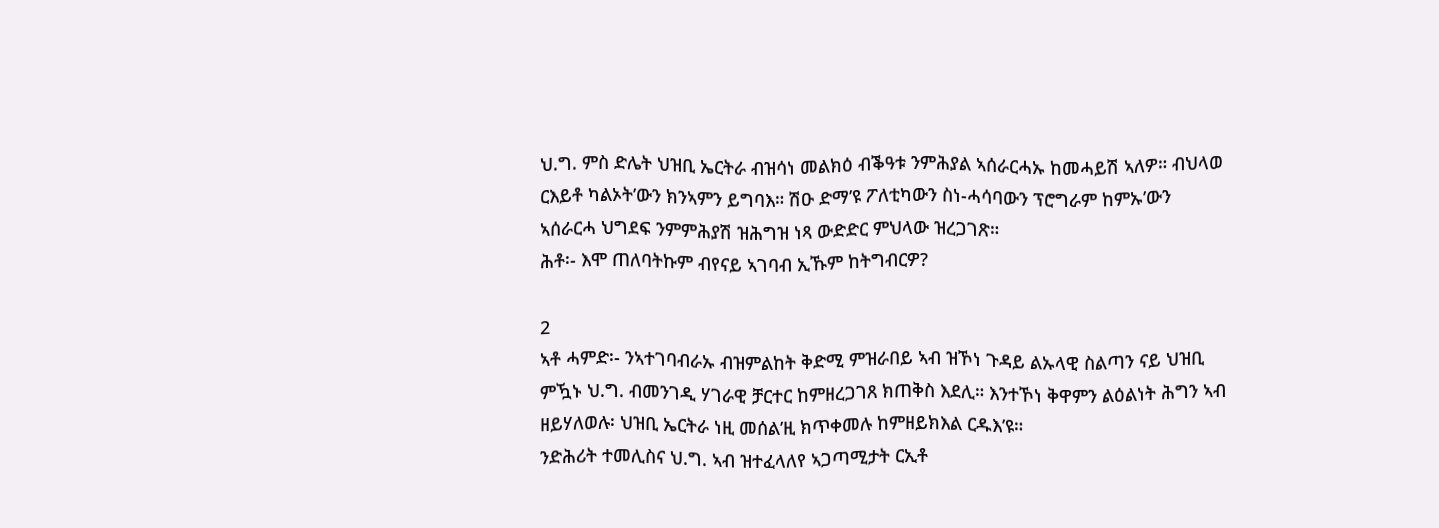ህ.ግ. ምስ ድሌት ህዝቢ ኤርትራ ብዝሳነ መልክዕ ብቕዓቱ ንምሕያል ኣሰራርሓኡ ከመሓይሽ ኣለዎ። ብህላወ
ርእይቶ ካልኦት’ውን ክንኣምን ይግባእ። ሽዑ ድማ’ዩ ፖለቲካውን ስነ-ሓሳባውን ፕሮግራም ከምኡ’ውን
ኣሰራርሓ ህግደፍ ንምምሕያሽ ዝሕግዝ ነጻ ውድድር ምህላው ዝረጋገጽ።
ሕቶ፡- እሞ ጠለባትኩም ብየናይ ኣገባብ ኢኹም ከትግብርዎ?

2
ኣቶ ሓምድ፡- ንኣተገባብራኡ ብዝምልከት ቅድሚ ምዝራበይ ኣብ ዝኾነ ጉዳይ ልኡላዊ ስልጣን ናይ ህዝቢ
ምዃኑ ህ.ግ. ብመንገዲ ሃገራዊ ቻርተር ከምዘረጋገጸ ክጠቅስ እደሊ። እንተኾነ ቅዋምን ልዕልነት ሕግን ኣብ
ዘይሃለወሉ፡ ህዝቢ ኤርትራ ነዚ መሰል’ዚ ክጥቀመሉ ከምዘይክእል ርዱእ’ዩ።
ንድሕሪት ተመሊስና ህ.ግ. ኣብ ዝተፈላለየ ኣጋጣሚታት ርኢቶ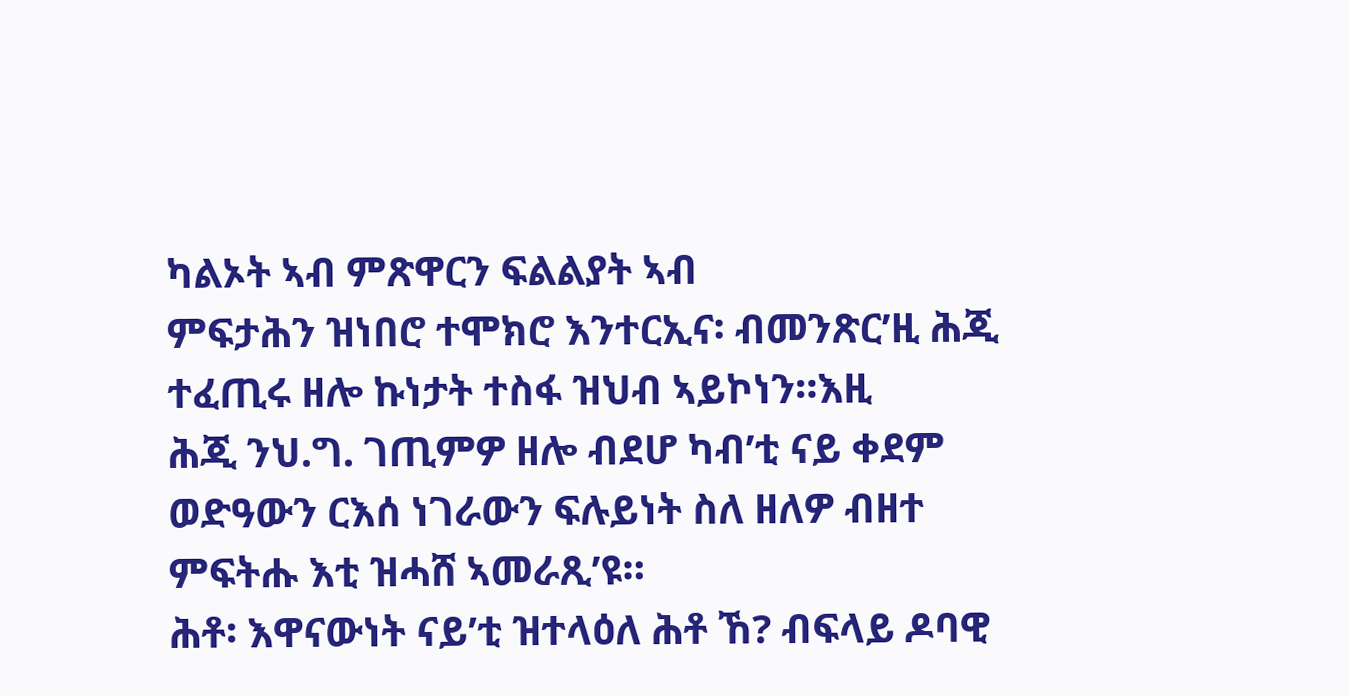ካልኦት ኣብ ምጽዋርን ፍልልያት ኣብ
ምፍታሕን ዝነበሮ ተሞክሮ እንተርኢና፡ ብመንጽር’ዚ ሕጂ ተፈጢሩ ዘሎ ኩነታት ተስፋ ዝህብ ኣይኮነን።እዚ
ሕጂ ንህ.ግ. ገጢምዎ ዘሎ ብደሆ ካብ’ቲ ናይ ቀደም ወድዓውን ርእሰ ነገራውን ፍሉይነት ስለ ዘለዎ ብዘተ
ምፍትሑ እቲ ዝሓሸ ኣመራጺ’ዩ።
ሕቶ፡ እዋናውነት ናይ’ቲ ዝተላዕለ ሕቶ ኸ? ብፍላይ ዶባዊ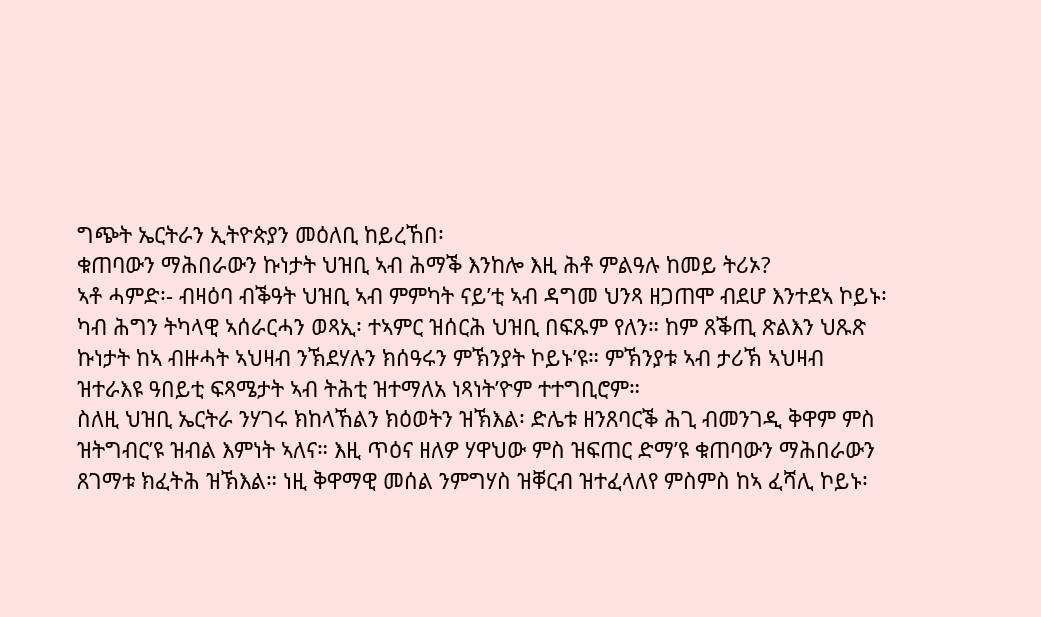ግጭት ኤርትራን ኢትዮጵያን መዕለቢ ከይረኸበ፡
ቁጠባውን ማሕበራውን ኩነታት ህዝቢ ኣብ ሕማቕ እንከሎ እዚ ሕቶ ምልዓሉ ከመይ ትሪኦ?
ኣቶ ሓምድ፡- ብዛዕባ ብቕዓት ህዝቢ ኣብ ምምካት ናይ’ቲ ኣብ ዳግመ ህንጻ ዘጋጠሞ ብደሆ እንተደኣ ኮይኑ፡
ካብ ሕግን ትካላዊ ኣሰራርሓን ወጻኢ፡ ተኣምር ዝሰርሕ ህዝቢ በፍጹም የለን። ከም ጸቕጢ ጽልእን ህጹጽ
ኩነታት ከኣ ብዙሓት ኣህዛብ ንኽደሃሉን ክሰዓሩን ምኽንያት ኮይኑ’ዩ። ምኽንያቱ ኣብ ታሪኽ ኣህዛብ
ዝተራእዩ ዓበይቲ ፍጻሜታት ኣብ ትሕቲ ዝተማለአ ነጻነት’ዮም ተተግቢሮም።
ስለዚ ህዝቢ ኤርትራ ንሃገሩ ክከላኸልን ክዕወትን ዝኽእል፡ ድሌቱ ዘንጸባርቕ ሕጊ ብመንገዲ ቅዋም ምስ
ዝትግብር’ዩ ዝብል እምነት ኣለና። እዚ ጥዕና ዘለዎ ሃዋህው ምስ ዝፍጠር ድማ’ዩ ቁጠባውን ማሕበራውን
ጸገማቱ ክፈትሕ ዝኽእል። ነዚ ቅዋማዊ መሰል ንምግሃስ ዝቐርብ ዝተፈላለየ ምስምስ ከኣ ፈሻሊ ኮይኑ፡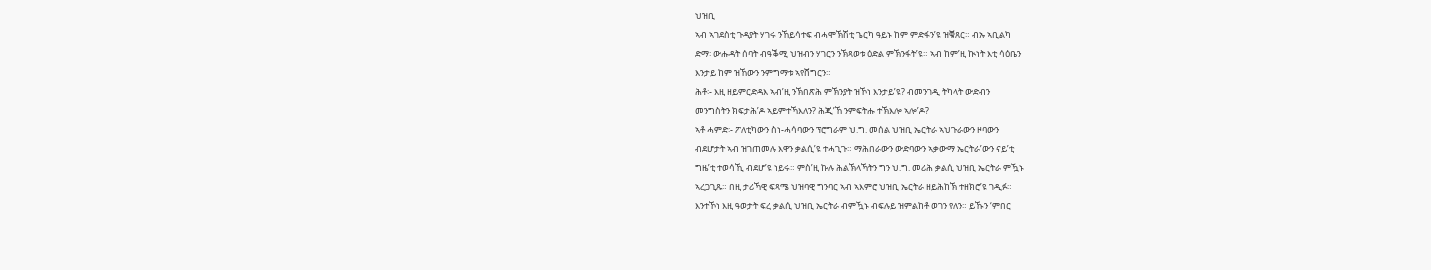ህዝቢ
ኣብ ኣገደስቲ ጉዳያት ሃገሩ ንኸይሳተፍ ብሓሞኽሽቲ ጌርካ ዓይኑ ከም ምድፋን’ዩ ዝቑጸር። ብኡ ኣቢልካ
ድማ፡ ውሑዳት ሰባት ብዓቕሚ ህዝብን ሃገርን ንኽጻወቱ ዕድል ምኽንፋት’ዩ። ኣብ ከም’ዚ ኲነት እቲ ሳዕቤን
እንታይ ከም ዝኸውን ንምግማቱ ኣየሸግርን።
ሕቶ፡- እዚ ዘይምርድዳእ ኣብ’ዚ ንኽበጽሕ ምኽንያት ዝኾነ እንታይ’ዩ? ብመንገዲ ትካላት ውድብን
መንግስትን ክፍታሕ’ዶ ኣይምተኻእለን? ሕጂ’ኸ ንምፍትሑ ተኽእሎ ኣሎ’ዶ?
ኣቶ ሓምድ፡- ፖለቲካውን ስነ-ሓሳባውን ፕሮግራም ህ.ግ. መሰል ህዝቢ ኤርትራ ኣህጉራውን ዞባውን
ብደሆታት ኣብ ዝገጠመሉ እዋን ቃልሲ’ዩ ተሓጊጉ። ማሕበራውን ውድባውን ኣቃውማ ኤርትራ’ውን ናይ’ቲ
ግዜ’ቲ ተወሳኺ ብደሆ’ዩ ነይሩ። ምስ’ዚ ኩሉ ሕልኽላኻትን ግን ህ.ግ. መሪሕ ቃልሲ ህዝቢ ኤርትራ ምዃኑ
ኣረጋጊጹ። በዚ ታሪኻዊ ፍጻሜ ህዝባዊ ግንባር ኣብ ኣእምሮ ህዝቢ ኤርትራ ዘይሕከኽ ተዘክሮ’ዩ ገዲፉ።
እንተኾነ እዚ ዓወታት ፍረ ቃልሲ ህዝቢ ኤርትራ ብምዃኑ ብፍሉይ ዝምልከቶ ወገን የለን። ይኹን ‘ምበር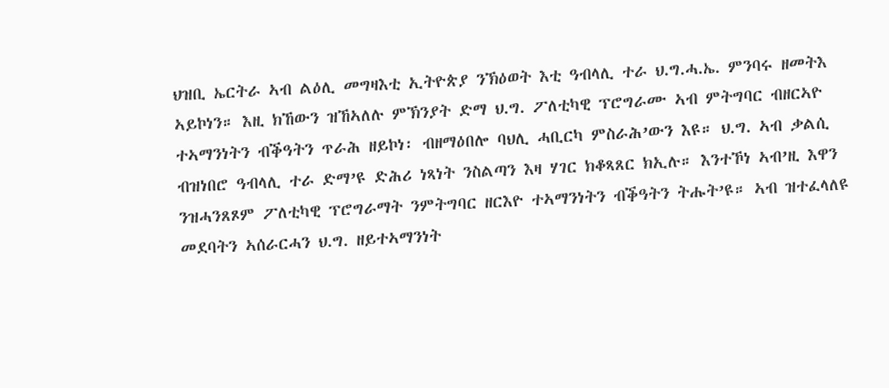ህዝቢ ኤርትራ ኣብ ልዕሊ መግዛእቲ ኢትዮጵያ ንኽዕወት እቲ ዓብላሊ ተራ ህ.ግ.ሓ.ኤ. ምንባሩ ዘመትእ
ኣይኮነን። እዚ ክኸውን ዝኸኣለሉ ምኽንያት ድማ ህ.ግ. ፖለቲካዊ ፕሮግራሙ ኣብ ምትግባር ብዘርኣዮ
ተኣማንነትን ብቕዓትን ጥራሕ ዘይኮነ፡ ብዘማዕበሎ ባህሊ ሓቢርካ ምስራሕ’ውን እዩ። ህ.ግ. ኣብ ቃልሲ
ብዝነበሮ ዓብላሊ ተራ ድማ’ዩ ድሕሪ ነጻነት ንስልጣን እዛ ሃገር ክቆጻጸር ክኢሉ። እንተኾነ ኣብ’ዚ እዋን
ንዝሓንጸጾም ፖለቲካዊ ፕሮግራማት ንምትግባር ዘርእዮ ተኣማንነትን ብቕዓትን ትሑት’ዩ። ኣብ ዝተፈላለዩ
መደባትን ኣሰራርሓን ህ.ግ. ዘይተኣማንነት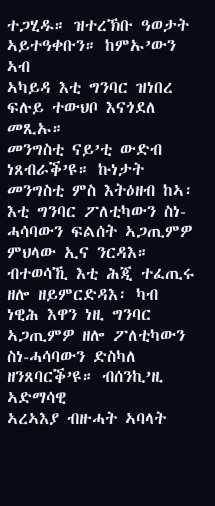ተጋሂዱ። ዝተረኽቡ ዓወታት ኣይተዓቀቡን። ከምኡ’ውን ኣብ
ኣካይዳ እቲ ግንባር ዝነበረ ፍሉይ ተውህቦ እናጎደለ መጺኡ።
መንግስቲ ናይ’ቲ ውድብ ነጸብራቕ’ዩ። ኩነታት መንግስቲ ምስ እትዕዘብ ከኣ፡ እቲ ግንባር ፖለቲካውን ስነ-
ሓሳባውን ፍልሰት ኣጋጢምዎ ምህላው ኢና ንርዳእ። ብተወሳኺ እቲ ሕጂ ተፈጢሩ ዘሎ ዘይምርድዳእ፡ ካብ
ነዊሕ እዋን ነዚ ግንባር ኣጋጢምዎ ዘሎ ፖለቲካውን ስነ-ሓሳባውን ድስካለ ዘንጸባርቕ’ዩ። ብሰንኪ’ዚ ኣድማሳዊ
ኣረኣእያ ብዙሓት ኣባላት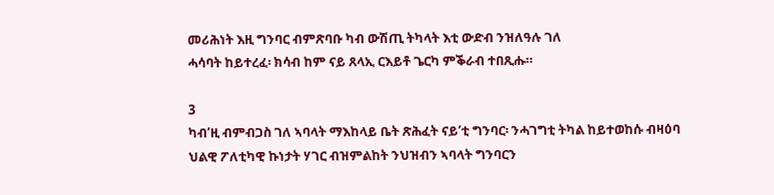መሪሕነት እዚ ግንባር ብምጽባቡ ካብ ውሽጢ ትካላት እቲ ውድብ ንዝለዓሉ ገለ
ሓሳባት ከይተረፈ፡ ክሳብ ከም ናይ ጸላኢ ርእይቶ ጌርካ ምቕራብ ተበጺሑ።

3
ካብ’ዚ ብምብጋስ ገለ ኣባላት ማእከላይ ቤት ጽሕፈት ናይ’ቲ ግንባር፡ ንሓገግቲ ትካል ከይተወከሱ ብዛዕባ
ህልዊ ፖለቲካዊ ኩነታት ሃገር ብዝምልከት ንህዝብን ኣባላት ግንባርን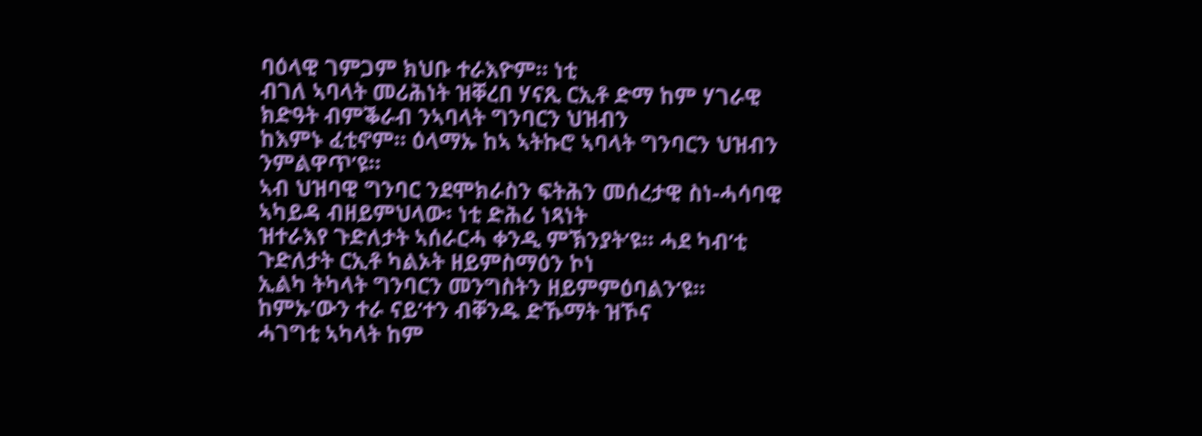ባዕላዊ ገምጋም ክህቡ ተራእዮም። ነቲ
ብገለ ኣባላት መሪሕነት ዝቐረበ ሃናጺ ርኢቶ ድማ ከም ሃገራዊ ክድዓት ብምቕራብ ንኣባላት ግንባርን ህዝብን
ከእምኑ ፈቲኖም። ዕላማኡ ከኣ ኣትኩሮ ኣባላት ግንባርን ህዝብን ንምልዋጥ’ዩ።
ኣብ ህዝባዊ ግንባር ንደሞክራስን ፍትሕን መሰረታዊ ስነ-ሓሳባዊ ኣካይዳ ብዘይምህላው፡ ነቲ ድሕሪ ነጻነት
ዝተራእየ ጉድለታት ኣሰራርሓ ቀንዲ ምኽንያት’ዩ። ሓደ ካብ’ቲ ጉድለታት ርኢቶ ካልኦት ዘይምስማዕን ኮነ
ኢልካ ትካላት ግንባርን መንግስትን ዘይምምዕባልን’ዩ። ከምኡ’ውን ተራ ናይ’ተን ብቐንዱ ድኹማት ዝኾና
ሓገግቲ ኣካላት ከም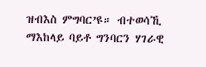ዝብእስ ምግባር’ዩ። ብተወሳኺ ማእከላይ ባይቶ ግንባርን ሃገራዊ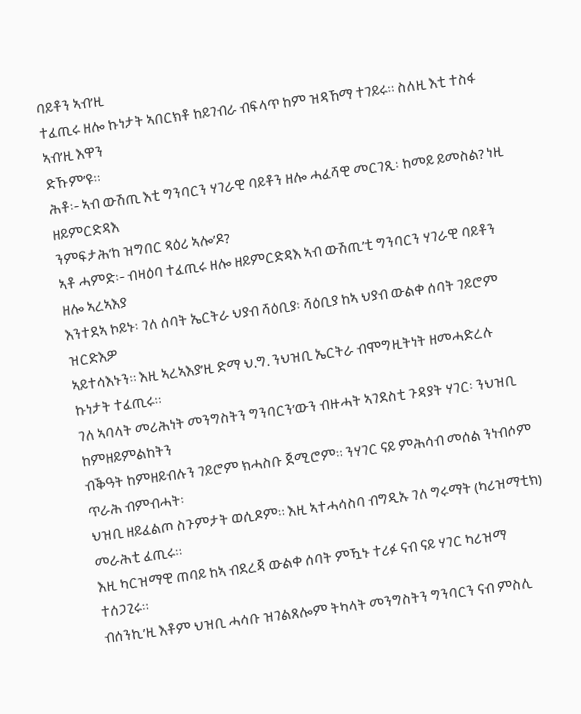ባይቶን ኣብ’ዚ
ተፈጢሩ ዘሎ ኩነታት ኣበርክቶ ከይገብራ ብፍላጥ ከም ዝዳኸማ ተገይሩ። ስለዚ እቲ ተስፋ ኣብ’ዚ እዋን
ድኹም’ዩ።
ሕቶ፡- ኣብ ውሽጢ እቲ ግንባርን ሃገራዊ ባይቶን ዘሎ ሓፈሻዊ መርገጺ፡ ከመይ ይመስል? ነዚ ዘይምርድዳእ
ንምፍታሕ’ከ ዝግበር ጻዕሪ ኣሎ’ዶ?
ኣቶ ሓምድ፡- ብዛዕባ ተፈጢሩ ዘሎ ዘይምርድዳእ ኣብ ውሽጢ’ቲ ግንባርን ሃገራዊ ባይቶን ዘሎ ኣረኣእያ
እንተደኣ ኮይኑ፡ ገለ ሰባት ኤርትራ ህያብ ሻዕቢያ፡ ሻዕቢያ ከኣ ህያብ ውልቀ ሰባት ገይሮም ዝርድእዎ
ኣይተሳእኑን። እዚ ኣረኣእያ’ዚ ድማ ህ.ግ. ንህዝቢ ኤርትራ ብሞግዚትነት ዘመሓድረሉ ኩነታት ተፈጢሩ።
ገለ ኣባላት መሪሕነት መንግስትን ግንባርን’ውን ብዙሓት ኣገደስቲ ጉዳያት ሃገር፡ ንህዝቢ ከምዘይምልከትን
ብቕዓት ከምዘይብሉን ገይሮም ክሓስቡ ጀሚሮም። ንሃገር ናይ ምሕሳብ መሰል ንነብሶም ጥራሕ ብምብሓት፡
ህዝቢ ዘይፈልጦ ስጉምታት ወሲዶም። እዚ ኣተሓሳስባ ብግዲኡ ገለ ግሩማት (ካሪዝማቲክ) መራሕቲ ፈጢሩ።
እዚ ካርዝማዊ ጠባይ ከኣ ብደረጃ ውልቀ ሰባት ምዃኑ ተሪፉ ናብ ናይ ሃገር ካሪዝማ ተሰጋጊሩ።
ብሰንኪ’ዚ እቶም ህዝቢ ሓሳቡ ዝገልጸሎም ትካላት መንግስትን ግንባርን ናብ ምስሊ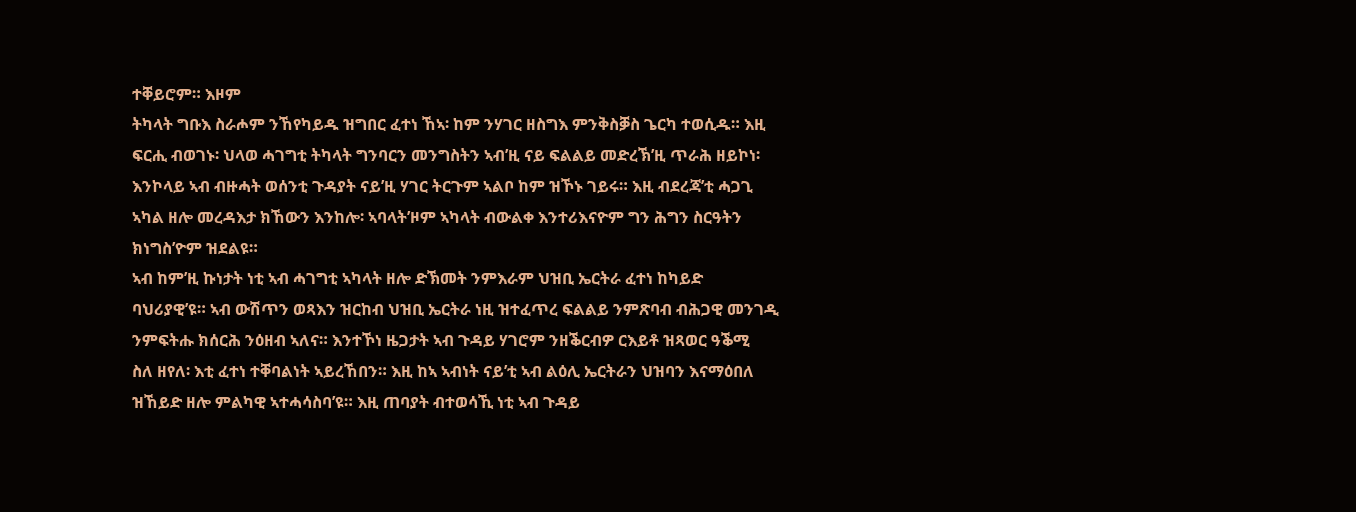ተቐይሮም። እዞም
ትካላት ግቡእ ስራሖም ንኸየካይዱ ዝግበር ፈተነ ኸኣ፡ ከም ንሃገር ዘስግእ ምንቅስቓስ ጌርካ ተወሲዱ። እዚ
ፍርሒ ብወገኑ፡ ህላወ ሓገግቲ ትካላት ግንባርን መንግስትን ኣብ’ዚ ናይ ፍልልይ መድረኽ’ዚ ጥራሕ ዘይኮነ፡
እንኮላይ ኣብ ብዙሓት ወሰንቲ ጉዳያት ናይ’ዚ ሃገር ትርጉም ኣልቦ ከም ዝኾኑ ገይሩ። እዚ ብደረጃ’ቲ ሓጋጊ
ኣካል ዘሎ መረዳእታ ክኸውን እንከሎ፡ ኣባላት’ዞም ኣካላት ብውልቀ እንተሪእናዮም ግን ሕግን ስርዓትን
ክነግስ’ዮም ዝደልዩ።
ኣብ ከም’ዚ ኩነታት ነቲ ኣብ ሓገግቲ ኣካላት ዘሎ ድኽመት ንምእራም ህዝቢ ኤርትራ ፈተነ ከካይድ
ባህሪያዊ’ዩ። ኣብ ውሽጥን ወጻእን ዝርከብ ህዝቢ ኤርትራ ነዚ ዝተፈጥረ ፍልልይ ንምጽባብ ብሕጋዊ መንገዲ
ንምፍትሑ ክሰርሕ ንዕዘብ ኣለና። እንተኾነ ዜጋታት ኣብ ጉዳይ ሃገሮም ንዘቕርብዎ ርእይቶ ዝጻወር ዓቕሚ
ስለ ዘየለ፡ እቲ ፈተነ ተቐባልነት ኣይረኸበን። እዚ ከኣ ኣብነት ናይ’ቲ ኣብ ልዕሊ ኤርትራን ህዝባን እናማዕበለ
ዝኸይድ ዘሎ ምልካዊ ኣተሓሳስባ’ዩ። እዚ ጠባያት ብተወሳኺ ነቲ ኣብ ጉዳይ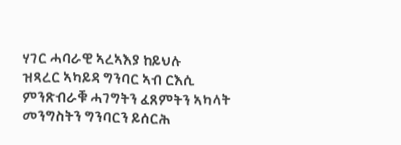ሃገር ሓባራዊ ኣረኣእያ ከይህሉ
ዝጻረር ኣካይዳ ግንባር ኣብ ርእሲ ምንጽብራቑ ሓገግትን ፈጸምትን ኣካላት መንግስትን ግንባርን ይሰርሕ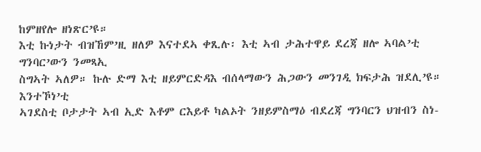ከምዘየሎ ዘነጽር’ዩ።
እቲ ኩነታት ብዝኸም’ዚ ዘለዎ እናተደኣ ቀጺሉ፡ እቲ ኣብ ታሕተዋይ ደረጃ ዘሎ ኣባል’ቲ ግንባር’ውን ንመጻኢ
ስግኣት ኣለዎ። ኩሉ ድማ እቲ ዘይምርድዳእ ብሰላማውን ሕጋውን መንገዲ ክፍታሕ ዝደሊ’ዩ። እንተኾነ’ቲ
ኣገደስቲ ቦታታት ኣብ ኢድ እቶም ርእይቶ ካልኦት ንዘይምስማዕ ብደረጃ ግንባርን ህዝብን ስነ-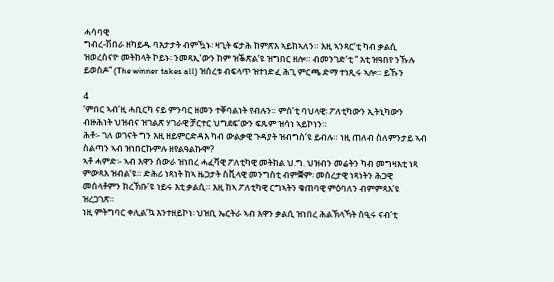ሓሳባዊ
ግብረ-ሽበራ ዘካይዱ ባእታታት ብምዃኑ፡ ዛጊት ፍታሕ ከምጽእ ኣይከኣለን። እዚ ኣንጻር’ቲ ካብ ቃልሲ
ዝወረስናዮ መትከላት ኮይኑ፡ ንመጻኢ’ውን ከም ዝቕጽል’ዩ ዝግበር ዘሎ። ብመንገድ’ቲ “ እቲ ዝዓበየ ንኹሉ
ይወስዶ” (The winner takes all) ዝሰረቱ ብፍላጥ ዝተነድፈ ሕጊ ምርጫ ድማ ተነጺሩ ኣሎ። ይኹን

4
‘ምበር ኣብ’ዚ ሓቢርካ ናይ ምንባር ዘመን ተቐባልነት የብሉን። ምስ’ቲ ባህላዊ፡ ፖለቲካውን ኢትኒካውን
ብዙሕነት ህዝብና ዝገልጽ ሃገራዊ ቻርተር ህግደፍ’ውን ፍጹም ዝሳነ ኣይኮነን።
ሕቶ፡- ገለ ወገናት ግን እዚ ዘይምርድዳእ ካብ ውልቃዊ ጉዳያት ዝብግስ’ዩ ይብሉ። ነዚ ጠለብ ስለምንታይ ኣብ
ስልጣን ኣብ ዝነበርኩምሉ ዘየልዓልኩሞ?
ኣቶ ሓምድ፡- ኣብ እዋን ሰውራ ዝነበረ ሓፈሻዊ ፖለቲካዊ መትከል ህ.ግ. ህዝብን መሬትን ካብ መግዛእቲ ነጻ
ምውጻእ ዝብል’ዩ። ድሕሪ ነጻነት ከኣ ዜጋታት ስቪላዊ መንግስቲ ብምቛም፡ መሰረታዊ ነጻነትን ሕጋዊ
መሰላቶምን ክረኽቡ’ዩ ነይሩ እቲ ቃልሲ። እዚ ከኣ ፖለቲካዊ ርግኣትን ቁጠባዊ ምዕባለን ብምምጻእ’ዩ
ዝረጋገጽ።
ነዚ ምትግባር ቀሊል’ኳ እንተዘይኮነ፡ ህዝቢ ኤርትራ ኣብ እዋን ቃልሲ ዝነበረ ሕልኽላኻት ስዒሩ ናብ’ቲ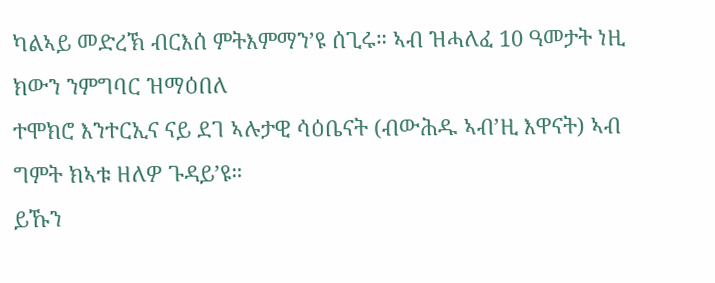ካልኣይ መድረኽ ብርእሰ ምትእምማን’ዩ ሰጊሩ። ኣብ ዝሓለፈ 10 ዓመታት ነዚ ክውን ንምግባር ዝማዕበለ
ተሞክሮ እንተርኢና ናይ ደገ ኣሉታዊ ሳዕቤናት (ብውሕዱ ኣብ’ዚ እዋናት) ኣብ ግምት ክኣቱ ዘለዎ ጉዳይ’ዩ።
ይኹን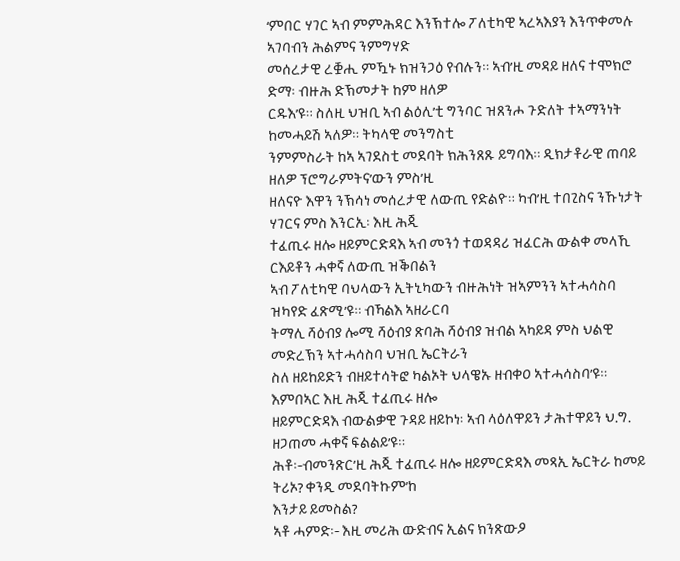‘ምበር ሃገር ኣብ ምምሕዳር እንኽተሎ ፖለቲካዊ ኣረኣእያን እንጥቀመሉ ኣገባብን ሕልምና ንምግሃድ
መሰረታዊ ረቛሒ ምዃኑ ክዝንጋዕ የብሉን። ኣብ’ዚ መዳይ ዘለና ተሞክሮ ድማ፡ ብዙሕ ድኽመታት ከም ዘለዎ
ርዱእ’ዩ። ስለዚ ህዝቢ ኣብ ልዕሊ’ቲ ግንባር ዝጸንሖ ጉድለት ተኣማንነት ከመሓይሽ ኣለዎ። ትካላዊ መንግስቲ
ንምምስራት ከኣ ኣገደስቲ መደባት ክሕንጸጹ ይግባእ። ዲክታቶራዊ ጠባይ ዘለዎ ፕሮግራምትና’ውን ምስ’ዚ
ዘለናዮ እዋን ንኽሳነ መሰረታዊ ለውጢ የድልዮ። ካብ’ዚ ተበጊስና ንኹነታት ሃገርና ምስ እንርኢ፡ እዚ ሕጂ
ተፈጢሩ ዘሎ ዘይምርድዳእ ኣብ መንጎ ተወዳዳሪ ዝፈርሕ ውልቀ መላኺ ርእይቶን ሓቀኛ ለውጢ ዝቕበልን
ኣብ ፖለቲካዊ ባህላውን ኢትኒካውን ብዙሕነት ዝኣምንን ኣተሓሳስባ ዝካየድ ፈጽሚ’ዩ። ብኻልእ ኣዘራርባ
ትማሊ ሻዕብያ ሎሚ ሻዕብያ ጽባሕ ሻዕብያ ዝብል ኣካይዳ ምስ ህልዊ መድረኽን ኣተሓሳስባ ህዝቢ ኤርትራን
ስለ ዘይከይድን ብዘይተሳትፎ ካልኦት ህላዌኡ ዘብቀዐ ኣተሓሳስባ’ዩ። እምበኣር እዚ ሕጂ ተፈጢሩ ዘሎ
ዘይምርድዳእ ብውልቃዊ ጉዳይ ዘይኮነ፡ ኣብ ላዕለዋይን ታሕተዋይን ህ.ግ. ዘጋጠመ ሓቀኛ ፍልልይ’ዩ።
ሕቶ፡-ብመንጽር’ዚ ሕጂ ተፈጢሩ ዘሎ ዘይምርድዳእ መጻኢ ኤርትራ ከመይ ትሪኦ? ቀንዲ መደባትኩም’ከ
እንታይ ይመስል?
ኣቶ ሓምድ፡- እዚ መሪሕ ውድብና ኢልና ክንጽውዖ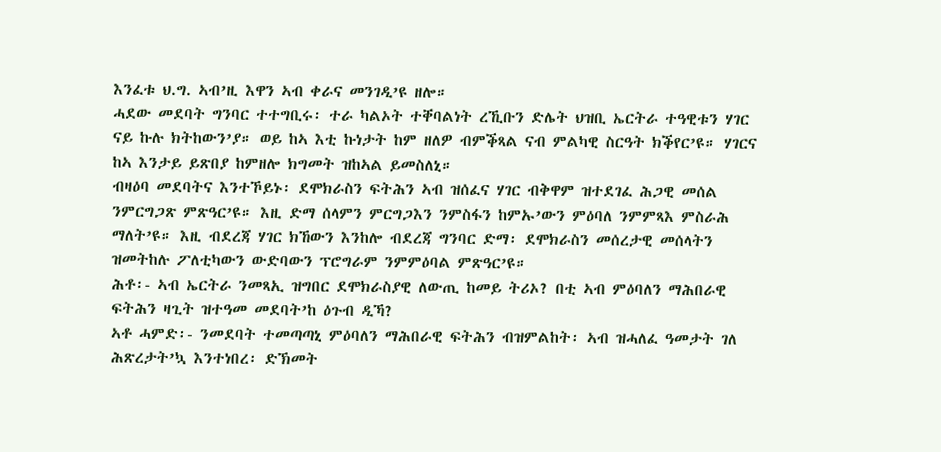እንፈቱ ህ.ግ. ኣብ’ዚ እዋን ኣብ ቀራና መንገዲ’ዩ ዘሎ።
ሓደው መደባት ግንባር ተተግቢሩ፡ ተራ ካልኦት ተቐባልነት ረኺቡን ድሌት ህዝቢ ኤርትራ ተዓዊቱን ሃገር
ናይ ኩሉ ክትከውን’ያ። ወይ ከኣ እቲ ኩነታት ከም ዘለዎ ብምቕጻል ናብ ምልካዊ ስርዓት ክቕየር’ዩ። ሃገርና
ከኣ እንታይ ይጽበያ ከምዘሎ ክግመት ዝከኣል ይመስለኒ።
ብዛዕባ መደባትና እንተኾይኑ፡ ደሞክራስን ፍትሕን ኣብ ዝሰፈና ሃገር ብቅዋም ዝተደገፈ ሕጋዊ መሰል
ንምርግጋጽ ምጽዓር’ዩ። እዚ ድማ ሰላምን ምርግጋእን ንምስፋን ከምኡ’ውን ምዕባለ ንምምጻእ ምስራሕ
ማለት’ዩ። እዚ ብደረጃ ሃገር ክኸውን እንከሎ ብደረጃ ግንባር ድማ፡ ደሞክራስን መሰረታዊ መሰላትን
ዝመትከሉ ፖለቲካውን ውድባውን ፕሮግራም ንምምዕባል ምጽዓር’ዩ።
ሕቶ፡- ኣብ ኤርትራ ንመጻኢ ዝግበር ደሞክራስያዊ ለውጢ ከመይ ትሪኦ? በቲ ኣብ ምዕባለን ማሕበራዊ
ፍትሕን ዛጊት ዝተዓመ መደባት’ከ ዕጉብ ዲኻ?
ኣቶ ሓምድ፡- ንመደባት ተመጣጣኒ ምዕባለን ማሕበራዊ ፍትሕን ብዝምልከት፡ ኣብ ዝሓለፈ ዓመታት ገለ
ሕጽረታት’ኳ እንተነበረ፡ ድኽመት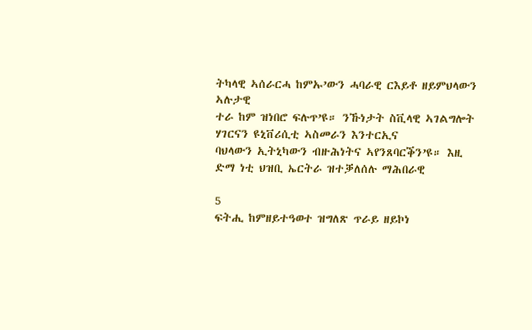ትካላዊ ኣሰራርሓ ከምኡ’ውን ሓባራዊ ርእይቶ ዘይምህላውን ኣሉታዊ
ተራ ከም ዝነበሮ ፍሉጥ’ዩ። ንኹነታት ስቪላዊ ኣገልግሎት ሃገርናን ዩኒቨሪሲቲ ኣስመራን እንተርኢና
ባህላውን ኢትኒካውን ብዙሕነትና ኣየንጸባርቕን’ዩ። እዚ ድማ ነቲ ህዝቢ ኤርትራ ዝተቓለሰሉ ማሕበራዊ

5
ፍትሒ ከምዘይተዓወተ ዝግለጽ ጥራይ ዘይኮነ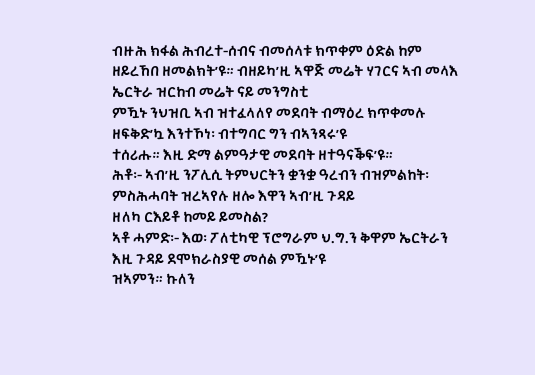ብዙሕ ክፋል ሕብረተ-ሰብና ብመሰላቱ ክጥቀም ዕድል ከም
ዘይረኸበ ዘመልክት’ዩ። ብዘይካ’ዚ ኣዋጅ መሬት ሃገርና ኣብ መላእ ኤርትራ ዝርከብ መሬት ናይ መንግስቲ
ምዃኑ ንህዝቢ ኣብ ዝተፈላለየ መደባት ብማዕረ ክጥቀመሉ ዘፍቅድ’ኳ እንተኾነ፡ ብተግባር ግን ብኣንጻሩ’ዩ
ተሰሪሑ። እዚ ድማ ልምዓታዊ መደባት ዘተዓናቕፍ’ዩ።
ሕቶ፡- ኣብ’ዚ ንፖሊሲ ትምህርትን ቋንቋ ዓረብን ብዝምልከት፡ ምስሕሓባት ዝረኣየሉ ዘሎ እዋን ኣብ’ዚ ጉዳይ
ዘለካ ርእይቶ ከመይ ይመስል?
ኣቶ ሓምድ፡- እወ፡ ፖለቲካዊ ፕሮግራም ህ.ግ.ን ቅዋም ኤርትራን እዚ ጉዳይ ደሞክራስያዊ መሰል ምዃኑ’ዩ
ዝኣምን። ኩለን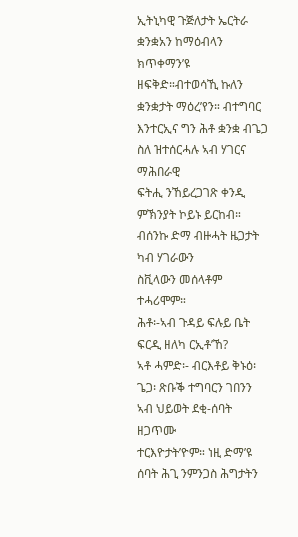ኢትኒካዊ ጉጅለታት ኤርትራ ቋንቋአን ከማዕብላን ክጥቀማን’ዩ ዘፍቅድ።ብተወሳኺ ኩለን
ቋንቋታት ማዕረ’የን። ብተግባር እንተርኢና ግን ሕቶ ቋንቋ ብጌጋ ስለ ዝተሰርሓሉ ኣብ ሃገርና ማሕበራዊ
ፍትሒ ንኸይረጋገጽ ቀንዲ ምኽንያት ኮይኑ ይርከብ። ብሰንኩ ድማ ብዙሓት ዜጋታት ካብ ሃገራውን
ስቪላውን መሰላቶም ተሓሪሞም።
ሕቶ፡-ኣብ ጉዳይ ፍሉይ ቤት ፍርዲ ዘለካ ርኢቶ’ኸ?
ኣቶ ሓምድ፡- ብርእቶይ ቅኑዕ፡ ጌጋ፡ ጽቡቕ ተግባርን ገበንን ኣብ ህይወት ደቂ-ሰባት ዘጋጥሙ
ተርእዮታት’ዮም። ነዚ ድማ’ዩ ሰባት ሕጊ ንምንጋስ ሕግታትን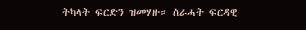ትካላት ፍርድን ዝመሃዙ። ስራሓት ፍርዳዊ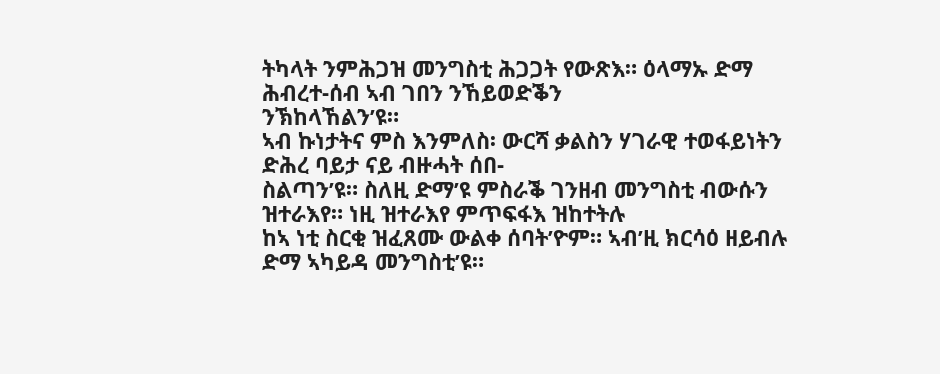ትካላት ንምሕጋዝ መንግስቲ ሕጋጋት የውጽእ። ዕላማኡ ድማ ሕብረተ-ሰብ ኣብ ገበን ንኸይወድቕን
ንኽከላኸልን’ዩ።
ኣብ ኩነታትና ምስ እንምለስ፡ ውርሻ ቃልስን ሃገራዊ ተወፋይነትን ድሕረ ባይታ ናይ ብዙሓት ሰበ-
ስልጣን’ዩ። ስለዚ ድማ’ዩ ምስራቕ ገንዘብ መንግስቲ ብውሱን ዝተራእየ። ነዚ ዝተራእየ ምጥፍፋእ ዝከተትሉ
ከኣ ነቲ ስርቂ ዝፈጸሙ ውልቀ ሰባት’ዮም። ኣብ’ዚ ክርሳዕ ዘይብሉ ድማ ኣካይዳ መንግስቲ’ዩ።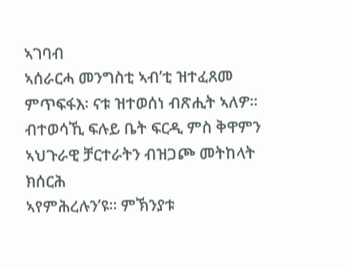ኣገባብ
ኣሰራርሓ መንግስቲ ኣብ’ቲ ዝተፈጸመ ምጥፍፋእ፡ ናቱ ዝተወሰነ ብጽሒት ኣለዎ።
ብተወሳኺ ፍሉይ ቤት ፍርዲ ምስ ቅዋምን ኣህጉራዊ ቻርተራትን ብዝጋጮ መትከላት ክሰርሕ
ኣየምሕረሉን’ዩ። ምኽንያቱ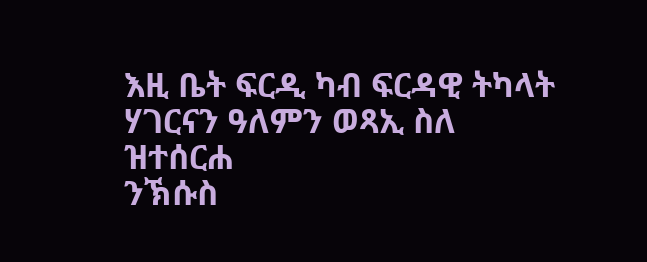እዚ ቤት ፍርዲ ካብ ፍርዳዊ ትካላት ሃገርናን ዓለምን ወጻኢ ስለ ዝተሰርሐ
ንኽሱስ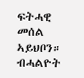ፍትሓዊ መሰል ኣይህቦን።
ብሓልዮት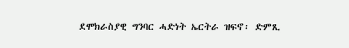ደሞክራስያዊ ግንባር ሓድነት ኤርትራ ዝፍኖ፡ ድምጺ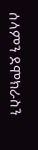ሰላምን ደሞክራስን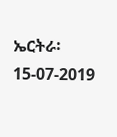ኤርትራ፡ 15-07-2019